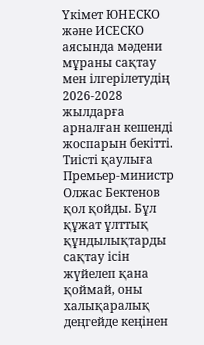Үкімет ЮНЕСКО және ИСЕСКО аясында мәдени мұраны сақтау мен ілгерілетудің 2026-2028 жылдарға арналған кешенді жоспарын бекітті. Тиісті қаулыға Премьер-министр Олжас Бектенов қол қойды. Бұл құжат ұлттық құндылықтарды сақтау ісін жүйелеп қана қоймай, оны халықаралық деңгейде кеңінен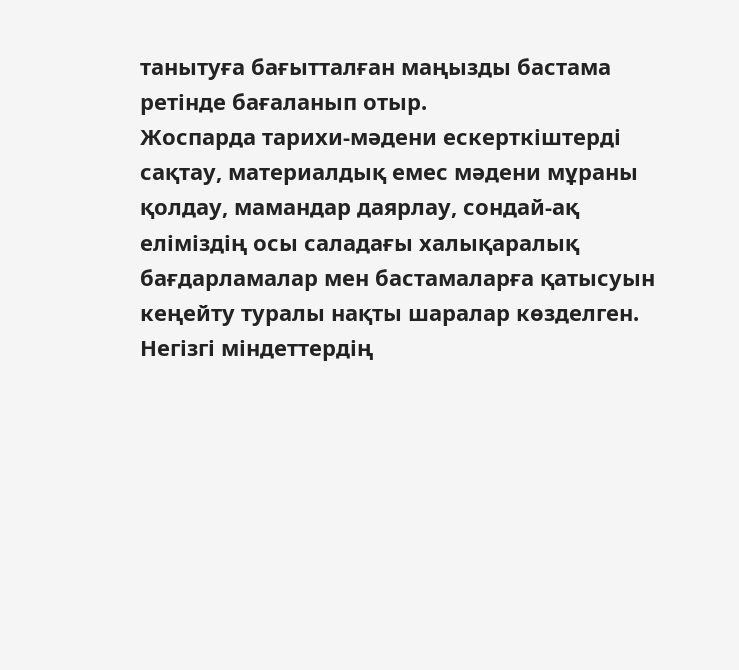танытуға бағытталған маңызды бастама ретінде бағаланып отыр.
Жоспарда тарихи-мәдени ескерткіштерді сақтау, материалдық емес мәдени мұраны қолдау, мамандар даярлау, сондай-ақ еліміздің осы саладағы халықаралық бағдарламалар мен бастамаларға қатысуын кеңейту туралы нақты шаралар көзделген. Негізгі міндеттердің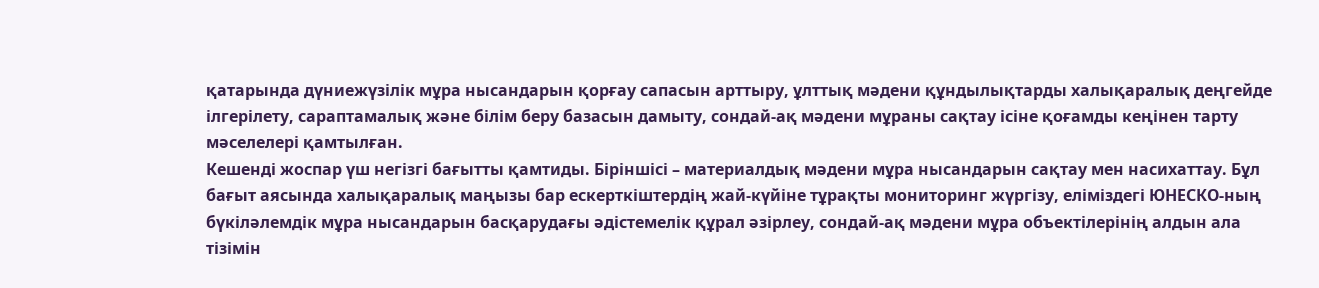қатарында дүниежүзілік мұра нысандарын қорғау сапасын арттыру, ұлттық мәдени құндылықтарды халықаралық деңгейде ілгерілету, сараптамалық және білім беру базасын дамыту, сондай-ақ мәдени мұраны сақтау ісіне қоғамды кеңінен тарту мәселелері қамтылған.
Кешенді жоспар үш негізгі бағытты қамтиды. Біріншісі – материалдық мәдени мұра нысандарын сақтау мен насихаттау. Бұл бағыт аясында халықаралық маңызы бар ескерткіштердің жай-күйіне тұрақты мониторинг жүргізу, еліміздегі ЮНЕСКО-ның бүкіләлемдік мұра нысандарын басқарудағы әдістемелік құрал әзірлеу, сондай-ақ мәдени мұра объектілерінің алдын ала тізімін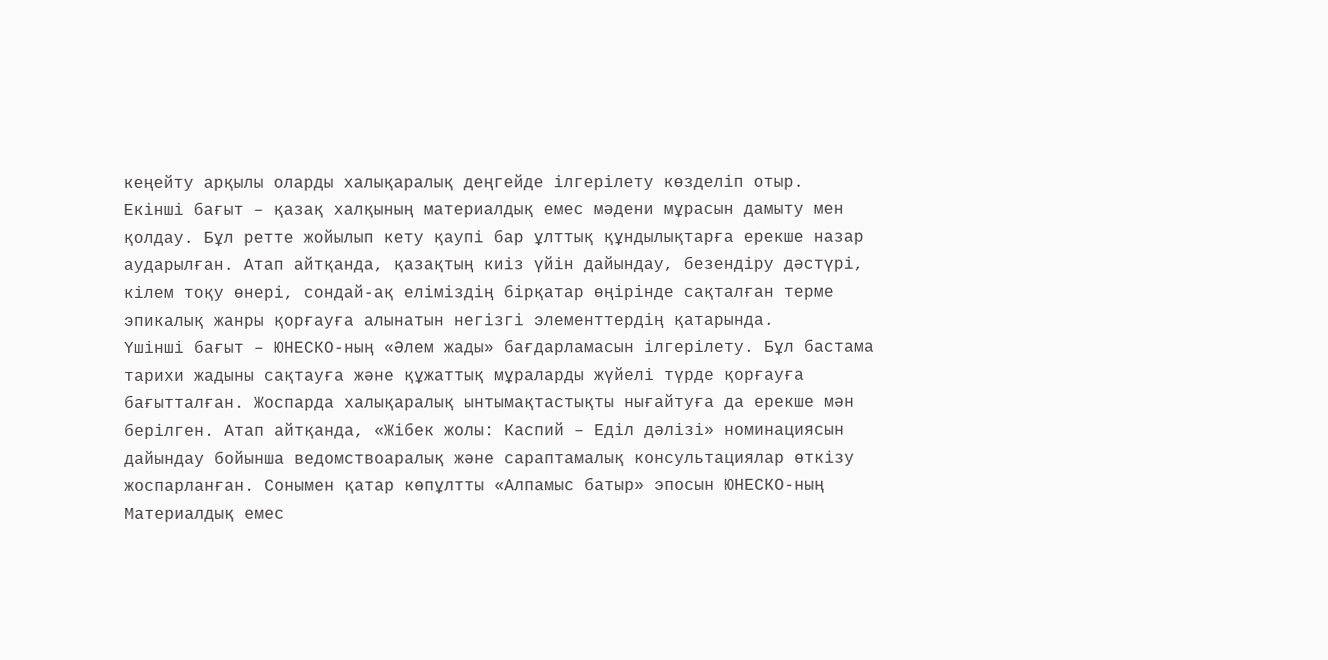кеңейту арқылы оларды халықаралық деңгейде ілгерілету көзделіп отыр.
Екінші бағыт – қазақ халқының материалдық емес мәдени мұрасын дамыту мен қолдау. Бұл ретте жойылып кету қаупі бар ұлттық құндылықтарға ерекше назар аударылған. Атап айтқанда, қазақтың киіз үйін дайындау, безендіру дәстүрі, кілем тоқу өнері, сондай-ақ еліміздің бірқатар өңірінде сақталған терме эпикалық жанры қорғауға алынатын негізгі элементтердің қатарында.
Үшінші бағыт – ЮНЕСКО-ның «Әлем жады» бағдарламасын ілгерілету. Бұл бастама тарихи жадыны сақтауға және құжаттық мұраларды жүйелі түрде қорғауға бағытталған. Жоспарда халықаралық ынтымақтастықты нығайтуға да ерекше мән берілген. Атап айтқанда, «Жібек жолы: Каспий – Еділ дәлізі» номинациясын дайындау бойынша ведомствоаралық және сараптамалық консультациялар өткізу жоспарланған. Сонымен қатар көпұлтты «Алпамыс батыр» эпосын ЮНЕСКО-ның Материалдық емес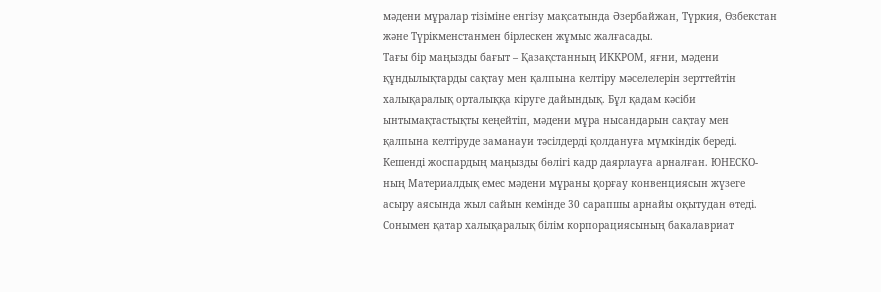мәдени мұралар тізіміне енгізу мақсатында Әзербайжан, Түркия, Өзбекстан және Түрікменстанмен бірлескен жұмыс жалғасады.
Тағы бір маңызды бағыт – Қазақстанның ИККРОМ, яғни, мәдени құндылықтарды сақтау мен қалпына келтіру мәселелерін зерттейтін халықаралық орталыққа кіруге дайындық. Бұл қадам кәсіби ынтымақтастықты кеңейтіп, мәдени мұра нысандарын сақтау мен қалпына келтіруде заманауи тәсілдерді қолдануға мүмкіндік береді.
Кешенді жоспардың маңызды бөлігі кадр даярлауға арналған. ЮНЕСКО-ның Материалдық емес мәдени мұраны қорғау конвенциясын жүзеге асыру аясында жыл сайын кемінде 30 сарапшы арнайы оқытудан өтеді. Сонымен қатар халықаралық білім корпорациясының бакалавриат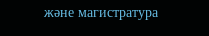және магистратура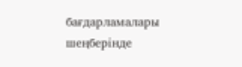бағдарламалары шеңберінде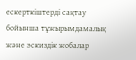ескерткіштерді сақтау бойынша тұжырымдамалық және эскиздік жобалар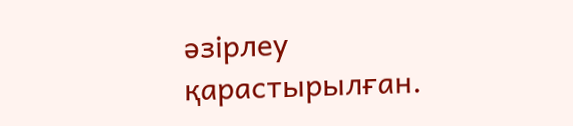әзірлеу қарастырылған.